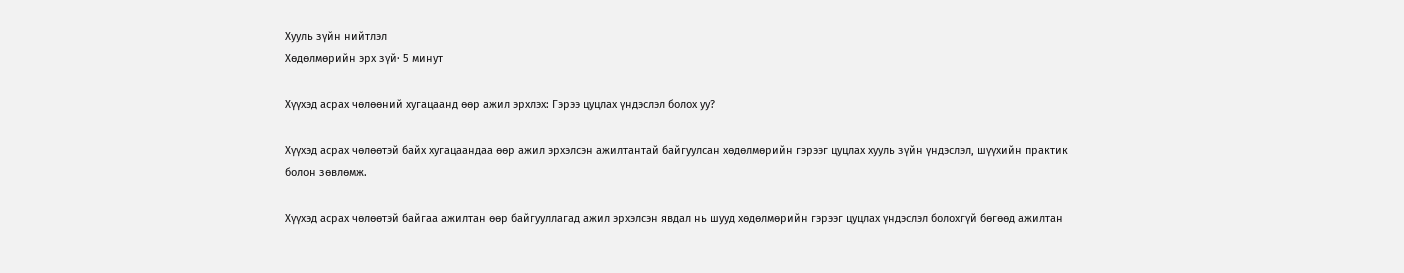Хууль зүйн нийтлэл
Хөдөлмөрийн эрх зүй· 5 минут

Хүүхэд асрах чөлөөний хугацаанд өөр ажил эрхлэх: Гэрээ цуцлах үндэслэл болох уу?

Хүүхэд асрах чөлөөтэй байх хугацаандаа өөр ажил эрхэлсэн ажилтантай байгуулсан хөдөлмөрийн гэрээг цуцлах хууль зүйн үндэслэл, шүүхийн практик болон зөвлөмж.

Хүүхэд асрах чөлөөтэй байгаа ажилтан өөр байгууллагад ажил эрхэлсэн явдал нь шууд хөдөлмөрийн гэрээг цуцлах үндэслэл болохгүй бөгөөд ажилтан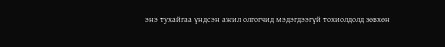энэ тухайгаа үндсэн ажил олгогчид мэдэгдээгүй тохиолдолд зөвхөн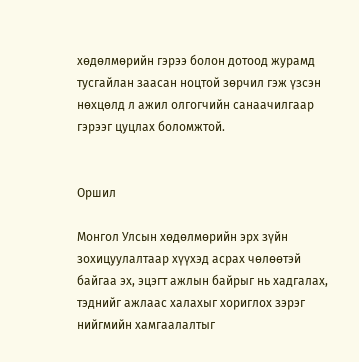хөдөлмөрийн гэрээ болон дотоод журамд тусгайлан заасан ноцтой зөрчил гэж үзсэн нөхцөлд л ажил олгогчийн санаачилгаар гэрээг цуцлах боломжтой.


Оршил

Монгол Улсын хөдөлмөрийн эрх зүйн зохицуулалтаар хүүхэд асрах чөлөөтэй байгаа эх, эцэгт ажлын байрыг нь хадгалах, тэднийг ажлаас халахыг хориглох зэрэг нийгмийн хамгаалалтыг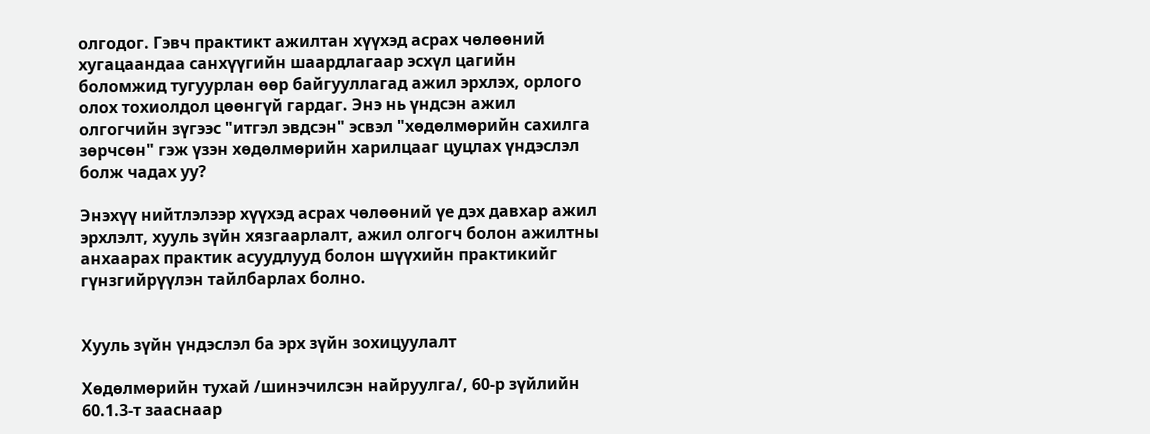олгодог. Гэвч практикт ажилтан хүүхэд асрах чөлөөний хугацаандаа санхүүгийн шаардлагаар эсхүл цагийн боломжид тугуурлан өөр байгууллагад ажил эрхлэх, орлого олох тохиолдол цөөнгүй гардаг. Энэ нь үндсэн ажил олгогчийн зүгээс "итгэл эвдсэн" эсвэл "хөдөлмөрийн сахилга зөрчсөн" гэж үзэн хөдөлмөрийн харилцааг цуцлах үндэслэл болж чадах уу?

Энэхүү нийтлэлээр хүүхэд асрах чөлөөний үе дэх давхар ажил эрхлэлт, хууль зүйн хязгаарлалт, ажил олгогч болон ажилтны анхаарах практик асуудлууд болон шүүхийн практикийг гүнзгийрүүлэн тайлбарлах болно.


Хууль зүйн үндэслэл ба эрх зүйн зохицуулалт

Хөдөлмөрийн тухай /шинэчилсэн найруулга/, 60-р зүйлийн 60.1.3-т зааснаар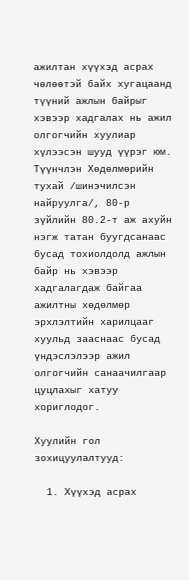ажилтан хүүхэд асрах чөлөөтэй байх хугацаанд түүний ажлын байрыг хэвээр хадгалах нь ажил олгогчийн хуулиар хүлээсэн шууд үүрэг юм. Түүнчлэн Хөдөлмөрийн тухай /шинэчилсэн найруулга/, 80-р зүйлийн 80.2-т аж ахуйн нэгж татан буугдсанаас бусад тохиолдолд ажлын байр нь хэвээр хадгалагдаж байгаа ажилтны хөдөлмөр эрхлэлтийн харилцааг хуульд зааснаас бусад үндэслэлээр ажил олгогчийн санаачилгаар цуцлахыг хатуу хориглодог.

Хуулийн гол зохицуулалтууд:

  1. Хүүхэд асрах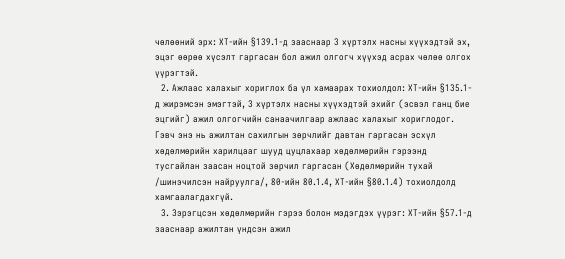чөлөөний эрх: ХТ-ийн §139.1-д зааснаар 3 хүртэлх насны хүүхэдтэй эх, эцэг өөрөө хүсэлт гаргасан бол ажил олгогч хүүхэд асрах чөлөө олгох үүрэгтэй.
  2. Ажлаас халахыг хориглох ба үл хамаарах тохиолдол: ХТ-ийн §135.1-д жирэмсэн эмэгтэй, 3 хүртэлх насны хүүхэдтэй эхийг (эсвэл ганц бие эцгийг) ажил олгогчийн санаачилгаар ажлаас халахыг хориглодог. Гэвч энэ нь ажилтан сахилгын зөрчлийг давтан гаргасан эсхүл хөдөлмөрийн харилцааг шууд цуцлахаар хөдөлмөрийн гэрээнд тусгайлан заасан ноцтой зөрчил гаргасан (Хөдөлмөрийн тухай /шинэчилсэн найруулга/, 80-ийн 80.1.4, ХТ-ийн §80.1.4) тохиолдолд хамгаалагдахгүй.
  3. Зэрэгцсэн хөдөлмөрийн гэрээ болон мэдэгдэх үүрэг: ХТ-ийн §57.1-д зааснаар ажилтан үндсэн ажил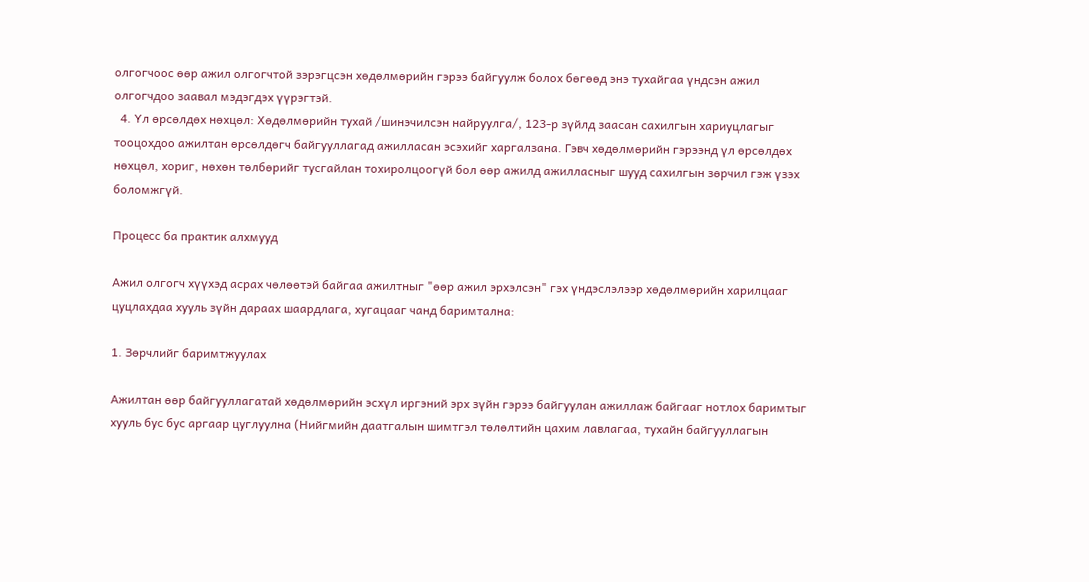олгогчоос өөр ажил олгогчтой зэрэгцсэн хөдөлмөрийн гэрээ байгуулж болох бөгөөд энэ тухайгаа үндсэн ажил олгогчдоо заавал мэдэгдэх үүрэгтэй.
  4. Үл өрсөлдөх нөхцөл: Хөдөлмөрийн тухай /шинэчилсэн найруулга/, 123-р зүйлд заасан сахилгын хариуцлагыг тооцохдоо ажилтан өрсөлдөгч байгууллагад ажилласан эсэхийг харгалзана. Гэвч хөдөлмөрийн гэрээнд үл өрсөлдөх нөхцөл, хориг, нөхөн төлбөрийг тусгайлан тохиролцоогүй бол өөр ажилд ажилласныг шууд сахилгын зөрчил гэж үзэх боломжгүй.

Процесс ба практик алхмууд

Ажил олгогч хүүхэд асрах чөлөөтэй байгаа ажилтныг "өөр ажил эрхэлсэн" гэх үндэслэлээр хөдөлмөрийн харилцааг цуцлахдаа хууль зүйн дараах шаардлага, хугацааг чанд баримтална:

1. Зөрчлийг баримтжуулах

Ажилтан өөр байгууллагатай хөдөлмөрийн эсхүл иргэний эрх зүйн гэрээ байгуулан ажиллаж байгааг нотлох баримтыг хууль бус бус аргаар цуглуулна (Нийгмийн даатгалын шимтгэл төлөлтийн цахим лавлагаа, тухайн байгууллагын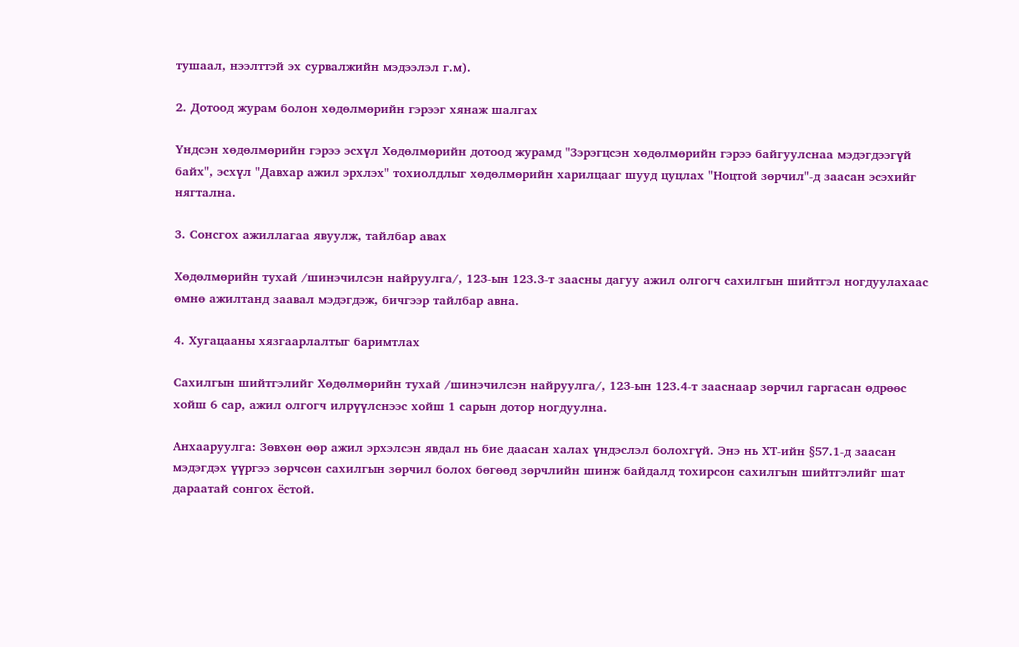тушаал, нээлттэй эх сурвалжийн мэдээлэл г.м).

2. Дотоод журам болон хөдөлмөрийн гэрээг хянаж шалгах

Үндсэн хөдөлмөрийн гэрээ эсхүл Хөдөлмөрийн дотоод журамд "Зэрэгцсэн хөдөлмөрийн гэрээ байгуулснаа мэдэгдээгүй байх", эсхүл "Давхар ажил эрхлэх" тохиолдлыг хөдөлмөрийн харилцааг шууд цуцлах "Ноцтой зөрчил"-д заасан эсэхийг нягтална.

3. Сонсгох ажиллагаа явуулж, тайлбар авах

Хөдөлмөрийн тухай /шинэчилсэн найруулга/, 123-ын 123.3-т заасны дагуу ажил олгогч сахилгын шийтгэл ногдуулахаас өмнө ажилтанд заавал мэдэгдэж, бичгээр тайлбар авна.

4. Хугацааны хязгаарлалтыг баримтлах

Сахилгын шийтгэлийг Хөдөлмөрийн тухай /шинэчилсэн найруулга/, 123-ын 123.4-т зааснаар зөрчил гаргасан өдрөөс хойш 6 сар, ажил олгогч илрүүлснээс хойш 1 сарын дотор ногдуулна.

Анхааруулга: Зөвхөн өөр ажил эрхэлсэн явдал нь бие даасан халах үндэслэл болохгүй. Энэ нь ХТ-ийн §57.1-д заасан мэдэгдэх үүргээ зөрчсөн сахилгын зөрчил болох бөгөөд зөрчлийн шинж байдалд тохирсон сахилгын шийтгэлийг шат дараатай сонгох ёстой.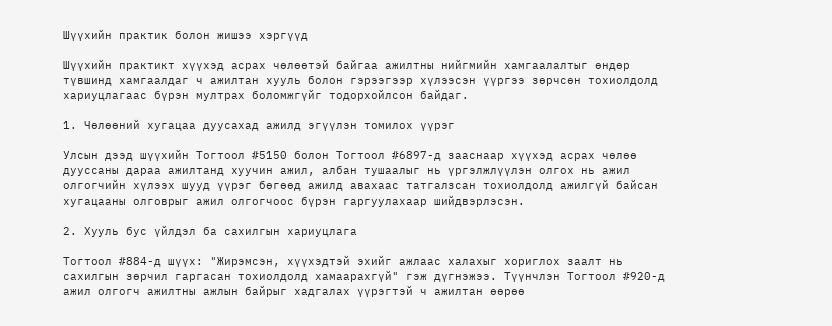Шүүхийн практик болон жишээ хэргүүд

Шүүхийн практикт хүүхэд асрах чөлөөтэй байгаа ажилтны нийгмийн хамгаалалтыг өндөр түвшинд хамгаалдаг ч ажилтан хууль болон гэрээгээр хүлээсэн үүргээ зөрчсөн тохиолдолд хариуцлагаас бүрэн мултрах боломжгүйг тодорхойлсон байдаг.

1. Чөлөөний хугацаа дуусахад ажилд эгүүлэн томилох үүрэг

Улсын дээд шүүхийн Тогтоол #5150 болон Тогтоол #6897-д зааснаар хүүхэд асрах чөлөө дууссаны дараа ажилтанд хуучин ажил, албан тушаалыг нь үргэлжлүүлэн олгох нь ажил олгогчийн хүлээх шууд үүрэг бөгөөд ажилд авахаас татгалзсан тохиолдолд ажилгүй байсан хугацааны олговрыг ажил олгогчоос бүрэн гаргуулахаар шийдвэрлэсэн.

2. Хууль бус үйлдэл ба сахилгын хариуцлага

Тогтоол #884-д шүүх: "Жирэмсэн, хүүхэдтэй эхийг ажлаас халахыг хориглох заалт нь сахилгын зөрчил гаргасан тохиолдолд хамаарахгүй" гэж дүгнэжээ. Түүнчлэн Тогтоол #920-д ажил олгогч ажилтны ажлын байрыг хадгалах үүрэгтэй ч ажилтан өөрөө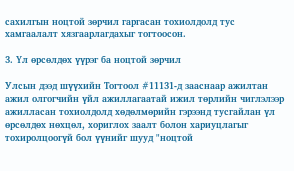сахилгын ноцтой зөрчил гаргасан тохиолдолд тус хамгаалалт хязгаарлагдахыг тогтоосон.

3. Үл өрсөлдөх үүрэг ба ноцтой зөрчил

Улсын дээд шүүхийн Тогтоол #11131-д зааснаар ажилтан ажил олгогчийн үйл ажиллагаатай ижил төрлийн чиглэлээр ажилласан тохиолдолд хөдөлмөрийн гэрээнд тусгайлан үл өрсөлдөх нөхцөл, хориглох заалт болон хариуцлагыг тохиролцоогүй бол үүнийг шууд "ноцтой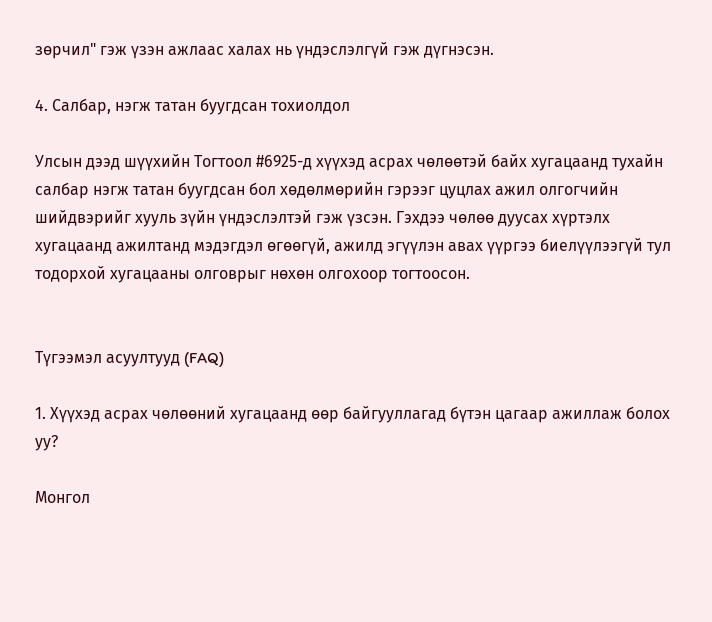зөрчил" гэж үзэн ажлаас халах нь үндэслэлгүй гэж дүгнэсэн.

4. Салбар, нэгж татан буугдсан тохиолдол

Улсын дээд шүүхийн Тогтоол #6925-д хүүхэд асрах чөлөөтэй байх хугацаанд тухайн салбар нэгж татан буугдсан бол хөдөлмөрийн гэрээг цуцлах ажил олгогчийн шийдвэрийг хууль зүйн үндэслэлтэй гэж үзсэн. Гэхдээ чөлөө дуусах хүртэлх хугацаанд ажилтанд мэдэгдэл өгөөгүй, ажилд эгүүлэн авах үүргээ биелүүлээгүй тул тодорхой хугацааны олговрыг нөхөн олгохоор тогтоосон.


Түгээмэл асуултууд (FAQ)

1. Хүүхэд асрах чөлөөний хугацаанд өөр байгууллагад бүтэн цагаар ажиллаж болох уу?

Монгол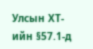Улсын ХТ-ийн §57.1-д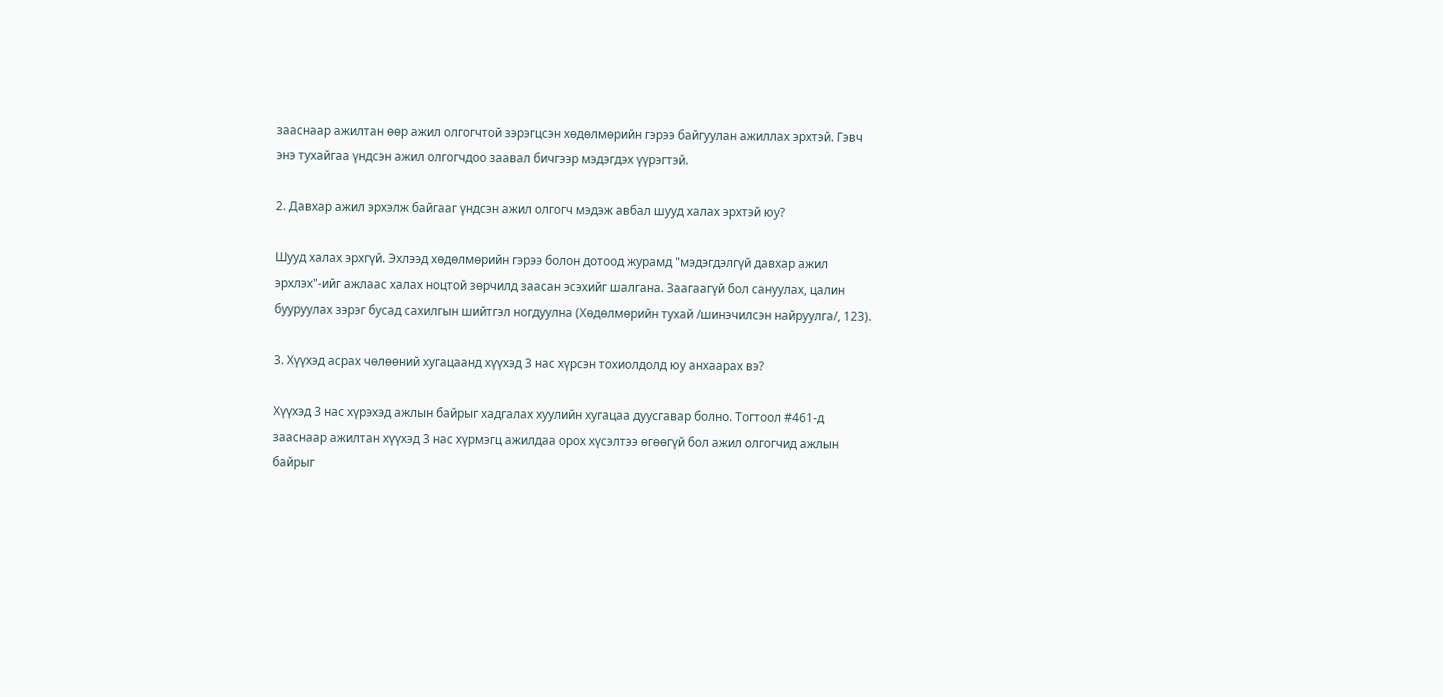зааснаар ажилтан өөр ажил олгогчтой зэрэгцсэн хөдөлмөрийн гэрээ байгуулан ажиллах эрхтэй. Гэвч энэ тухайгаа үндсэн ажил олгогчдоо заавал бичгээр мэдэгдэх үүрэгтэй.

2. Давхар ажил эрхэлж байгааг үндсэн ажил олгогч мэдэж авбал шууд халах эрхтэй юу?

Шууд халах эрхгүй. Эхлээд хөдөлмөрийн гэрээ болон дотоод журамд "мэдэгдэлгүй давхар ажил эрхлэх"-ийг ажлаас халах ноцтой зөрчилд заасан эсэхийг шалгана. Заагаагүй бол сануулах, цалин бууруулах зэрэг бусад сахилгын шийтгэл ногдуулна (Хөдөлмөрийн тухай /шинэчилсэн найруулга/, 123).

3. Хүүхэд асрах чөлөөний хугацаанд хүүхэд 3 нас хүрсэн тохиолдолд юу анхаарах вэ?

Хүүхэд 3 нас хүрэхэд ажлын байрыг хадгалах хуулийн хугацаа дуусгавар болно. Тогтоол #461-д зааснаар ажилтан хүүхэд 3 нас хүрмэгц ажилдаа орох хүсэлтээ өгөөгүй бол ажил олгогчид ажлын байрыг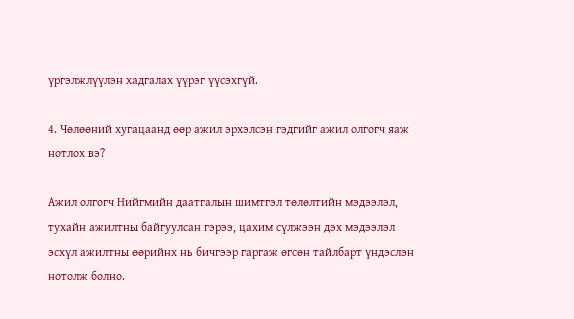үргэлжлүүлэн хадгалах үүрэг үүсэхгүй.

4. Чөлөөний хугацаанд өөр ажил эрхэлсэн гэдгийг ажил олгогч яаж нотлох вэ?

Ажил олгогч Нийгмийн даатгалын шимтгэл төлөлтийн мэдээлэл, тухайн ажилтны байгуулсан гэрээ, цахим сүлжээн дэх мэдээлэл эсхүл ажилтны өөрийнх нь бичгээр гаргаж өгсөн тайлбарт үндэслэн нотолж болно.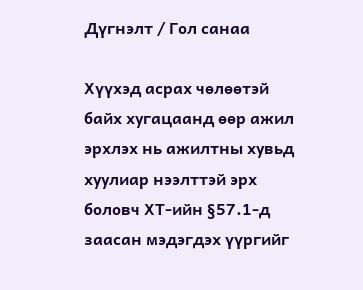Дүгнэлт / Гол санаа

Хүүхэд асрах чөлөөтэй байх хугацаанд өөр ажил эрхлэх нь ажилтны хувьд хуулиар нээлттэй эрх боловч ХТ-ийн §57.1-д заасан мэдэгдэх үүргийг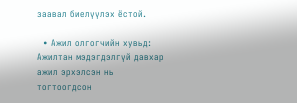заавал биелүүлэх ёстой.

  • Ажил олгогчийн хувьд: Ажилтан мэдэгдэлгүй давхар ажил эрхэлсэн нь тогтоогдсон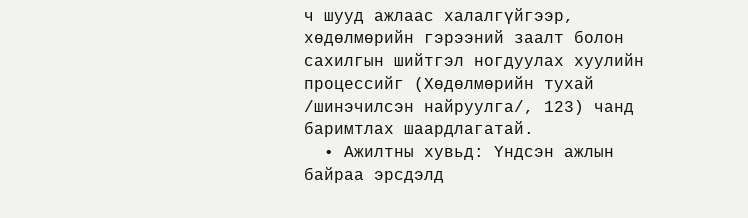ч шууд ажлаас халалгүйгээр, хөдөлмөрийн гэрээний заалт болон сахилгын шийтгэл ногдуулах хуулийн процессийг (Хөдөлмөрийн тухай /шинэчилсэн найруулга/, 123) чанд баримтлах шаардлагатай.
  • Ажилтны хувьд: Үндсэн ажлын байраа эрсдэлд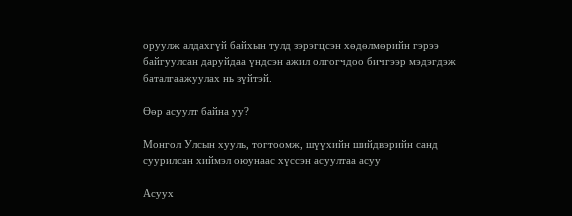оруулж алдахгүй байхын тулд зэрэгцсэн хөдөлмөрийн гэрээ байгуулсан даруйдаа үндсэн ажил олгогчдоо бичгээр мэдэгдэж баталгаажуулах нь зүйтэй.

Өөр асуулт байна уу?

Монгол Улсын хууль, тогтоомж, шүүхийн шийдвэрийн санд суурилсан хиймэл оюунаас хүссэн асуултаа асуу

Асуух